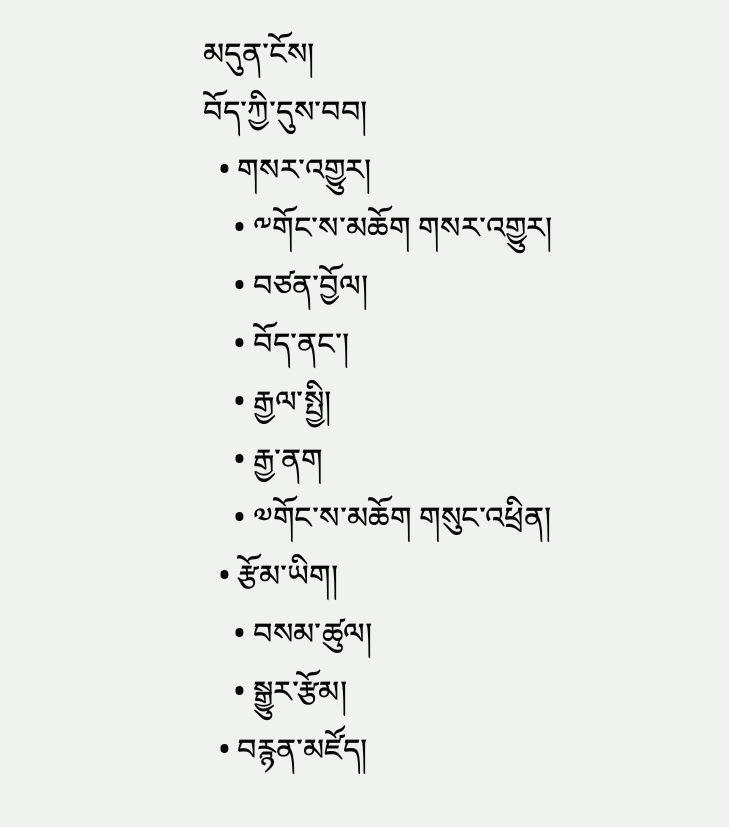མདུན་ངོས།
བོད་ཀྱི་དུས་བབ།
  • གསར་འགྱུར།
    • ༸གོང་ས་མཆོག གསར་འགྱུར།
    • བཙན་བྱོལ།
    • བོད་ནང་།
    • རྒྱལ་སྤྱི།
    • རྒྱ་ནག
    • ༧གོང་ས་མཆོག གསུང་འཕྲིན།
  • རྩོམ་ཡིག།
    • བསམ་ཚུལ།
    • སྒྱུར་རྩོམ།
  • བརྙན་མཛོད།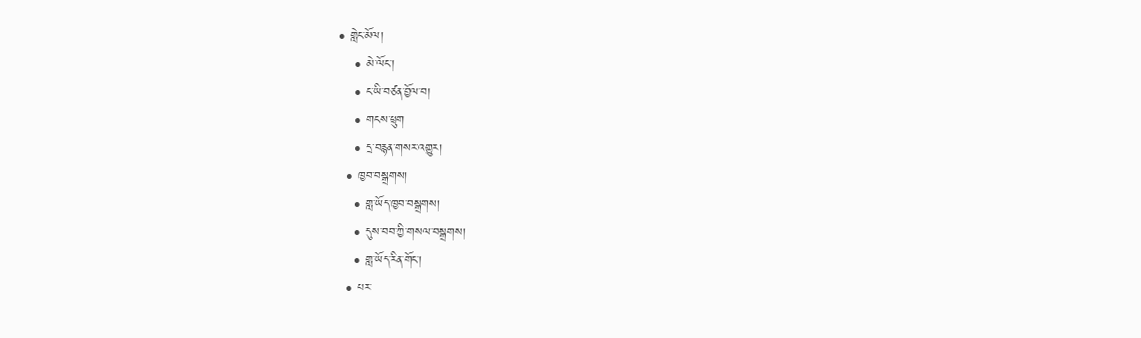• གླེང་མོལ།
    • མེ་ལོང་།
    • ང་ཡི་བཙན་བྱོལ་བ།
    • གངས་ཕྲུག
    • དྲ་བརྙན་གསར་འགྱུར།
  • ཁྱབ་བསྒྲགས།
    • གླ་ཡོད་ཁྱབ་བསྒྲགས།
    • དུས་བབ་ཀྱི་གསལ་བསྒྲགས།
    • གླ་ཡོད་རིན་གོང་།
  • པར་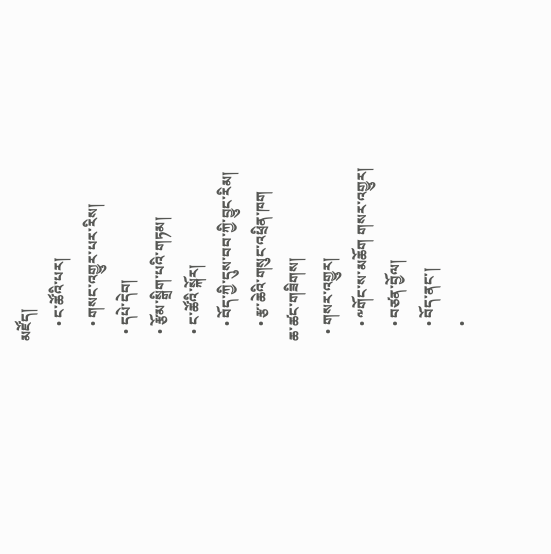མཛོད།
    • ང་ཚོའི་པར།
    • གསང་འགྱུར་པར་རིས།
  • དཔེ་དེབ།
  • རྩོམ་སྒྲིག་པའི་གཏམ།
  • ང་ཚོའི་སྐོར།
    • བོད་ཀྱི་དུས་བབ་ཀྱི་བྱུང་རིམ།
    • རྩ་ཆེའི་གསུང་འཕྲིན་ཁག
ཆ་ཚང་གཟིགས།
  • གསར་འགྱུར།
    • ༸གོང་ས་མཆོག གསར་འགྱུར།
    • བཙན་བྱོལ།
    • བོད་ནང་།
    •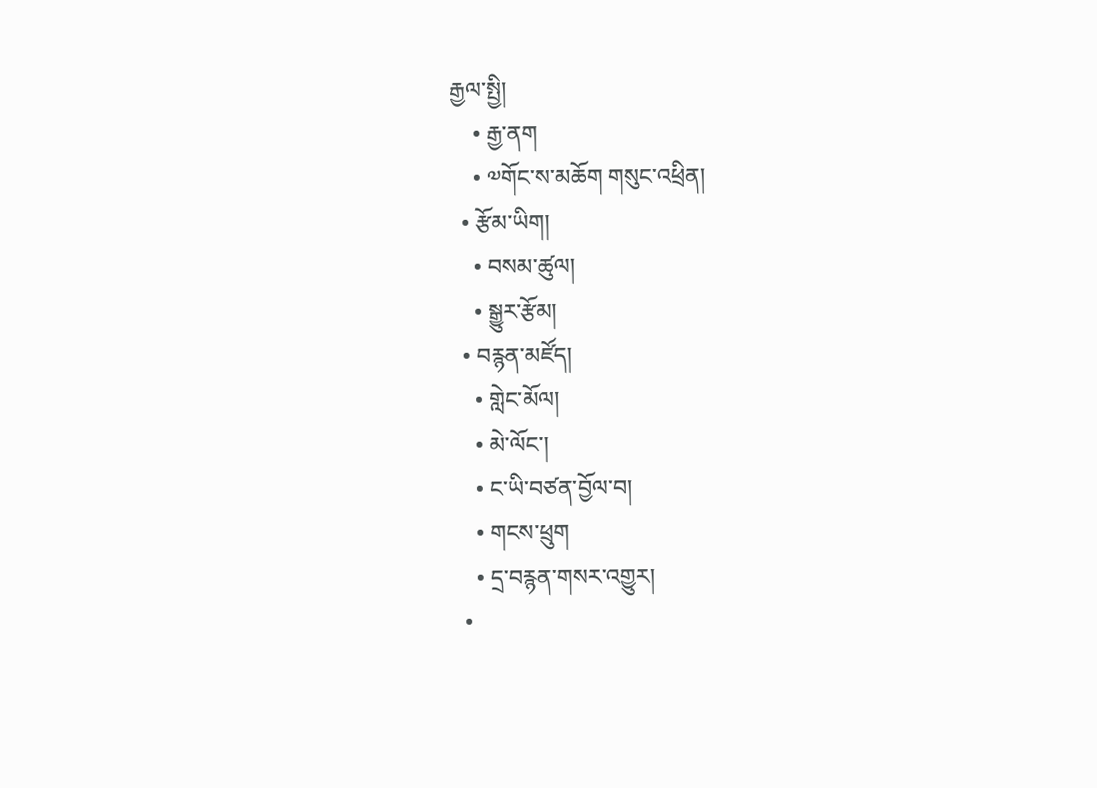རྒྱལ་སྤྱི།
    • རྒྱ་ནག
    • ༧གོང་ས་མཆོག གསུང་འཕྲིན།
  • རྩོམ་ཡིག།
    • བསམ་ཚུལ།
    • སྒྱུར་རྩོམ།
  • བརྙན་མཛོད།
    • གླེང་མོལ།
    • མེ་ལོང་།
    • ང་ཡི་བཙན་བྱོལ་བ།
    • གངས་ཕྲུག
    • དྲ་བརྙན་གསར་འགྱུར།
  •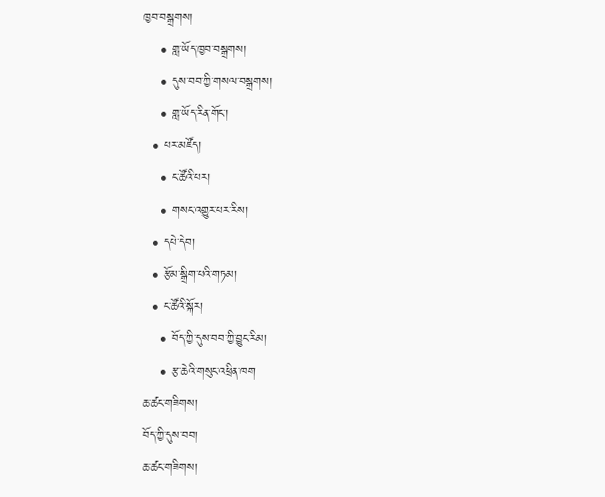ཁྱབ་བསྒྲགས།
    • གླ་ཡོད་ཁྱབ་བསྒྲགས།
    • དུས་བབ་ཀྱི་གསལ་བསྒྲགས།
    • གླ་ཡོད་རིན་གོང་།
  • པར་མཛོད།
    • ང་ཚོའི་པར།
    • གསང་འགྱུར་པར་རིས།
  • དཔེ་དེབ།
  • རྩོམ་སྒྲིག་པའི་གཏམ།
  • ང་ཚོའི་སྐོར།
    • བོད་ཀྱི་དུས་བབ་ཀྱི་བྱུང་རིམ།
    • རྩ་ཆེའི་གསུང་འཕྲིན་ཁག
ཆ་ཚང་གཟིགས།
བོད་ཀྱི་དུས་བབ།
ཆ་ཚང་གཟིགས།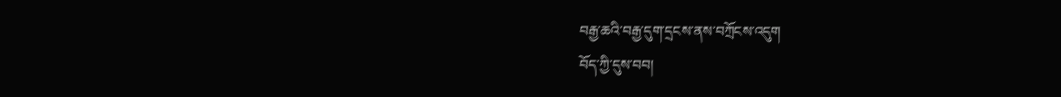བརྒྱ་ཆའི་བརྒྱ་དུག་དྲངས་ནས་བཀྲོངས་འདུག
བོད་ཀྱི་དུས་བབ།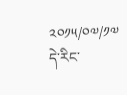༢༠༡༥/༠༧/༡༧
དེ་རིང་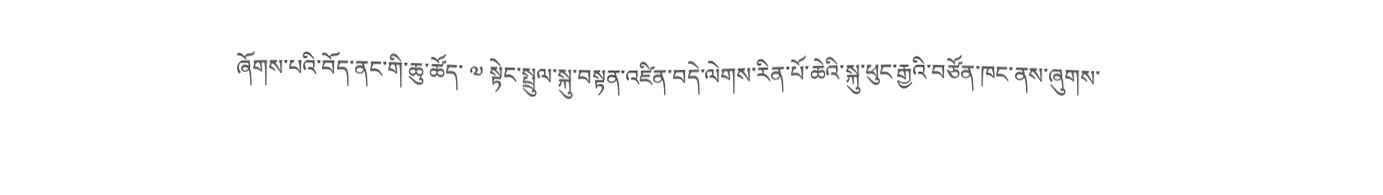ཞོགས་པའི་བོད་ནང་གི་ཆུ་ཚོད་ ༧ སྟེང་སྤྲུལ་སྐུ་བསྟན་འཛིན་བདེ་ལེགས་རིན་པོ་ཆེའི་སྐུ་ཕུང་རྒྱའི་བཙོན་ཁང་ནས་ཞུགས་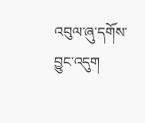འབུལ་ཞུ་དགོས་བྱུང་འདུག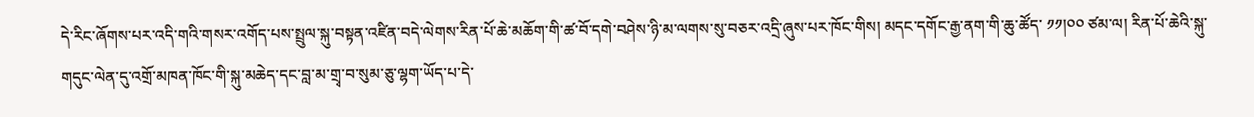དེ་རིང་ཞོགས་པར་འདི་གའི་གསར་འགོད་པས་སྤྲུལ་སྐུ་བསྟན་འཛིན་བདེ་ལེགས་རིན་པོ་ཆེ་མཆོག་གི་ཚ་བོ་དགེ་བཤེས་ཉི་མ་ལགས་སུ་བཅར་འདྲི་ཞུས་པར་ཁོང་གིས། མདང་དགོང་རྒྱ་ནག་གི་ཆུ་ཚོད་ ༡༡།༠༠ ཙམ་ལ། རིན་པོ་ཆེའི་སྐུ་གདུང་ལེན་དུ་འགྲོ་མཁན་ཁོང་གི་སྐུ་མཆེད་དང་བླ་མ་གྲྭ་བ་སུམ་ཅུ་ལྷག་ཡོད་པ་དེ་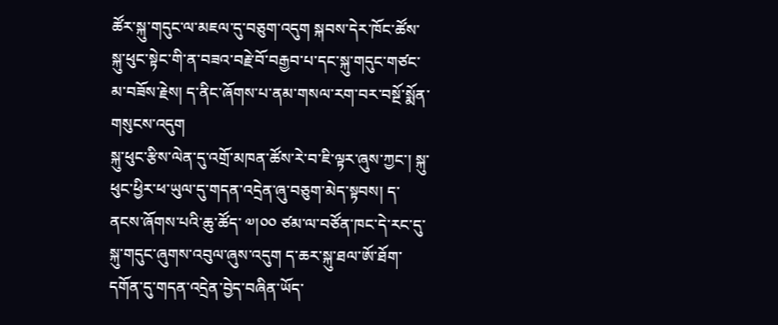ཚོར་སྐུ་གདུང་ལ་མཇལ་དུ་བཅུག་འདུག སྐབས་དེར་ཁོང་ཚོས་སྐུ་ཕུང་སྟེང་གི་ན་བཟའ་བརྗེ་བོ་བརྒྱབ་པ་དང་སྐུ་གདུང་གཙང་མ་བཟོས་རྗེས། ད་ནིང་ཞོགས་པ་ནམ་གསལ་རག་བར་བསྔོ་སྨོན་གསུངས་འདུག
སྐུ་ཕུང་རྩིས་ལེན་དུ་འགྲོ་མཁན་ཚོས་རེ་བ་ཇི་ལྟར་ཞུས་ཀྱང་། སྐུ་ཕུང་ཕྱིར་ཕ་ཡུལ་དུ་གདན་འདྲེན་ཞུ་བཅུག་མེད་སྟབས། ད་ནངས་ཞོགས་པའི་ཆུ་ཚོད་ ༧།༠༠ ཙམ་ལ་བཙོན་ཁང་དེ་རང་དུ་སྐུ་གདུང་ཞུགས་འབུལ་ཞུས་འདུག ད་ཆར་སྐུ་ཐལ་ཨོ་ཐོག་དགོན་དུ་གདན་འདྲེན་བྱེད་བཞིན་ཡོད་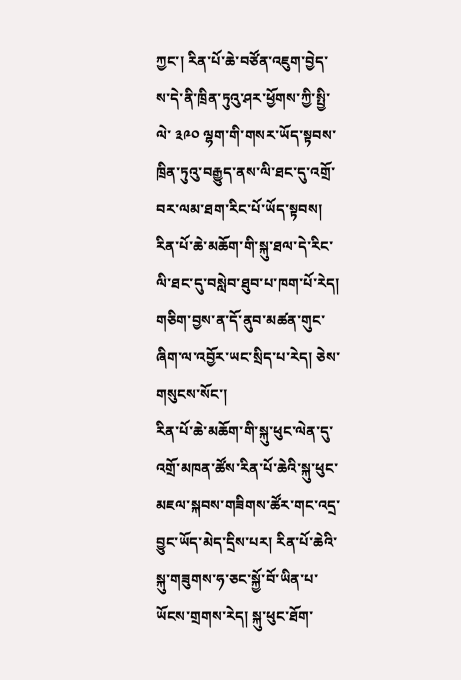ཀྱང་། རིན་པོ་ཆེ་བཙོན་འཇུག་བྱེད་ས་དེ་ནི་ཁྲིན་ཏུའུ་ཤར་ཕྱོགས་ཀྱི་སྤྱི་ལེ་ ༣༩༠ ལྷག་གི་གསར་ཡོད་སྟབས་ཁྲིན་ཏུའུ་བརྒྱུད་ནས་ལི་ཐང་དུ་འགྲོ་བར་ལམ་ཐག་རིང་པོ་ཡོད་སྟབས། རིན་པོ་ཆེ་མཆོག་གི་སྐུ་ཐལ་དེ་རིང་ལི་ཐང་དུ་བསླེབ་ཐུབ་པ་ཁག་པོ་རེད། གཅིག་བྱས་ན་དོ་ནུབ་མཚན་གུང་ཞིག་ལ་འབྱོར་ཡང་སྲིད་པ་རེད། ཅེས་གསུངས་སོང་།
རིན་པོ་ཆེ་མཆོག་གི་སྐུ་ཕུང་ལེན་དུ་འགྲོ་མཁན་ཚོས་རིན་པོ་ཆེའི་སྐུ་ཕུང་མཇལ་སྐབས་གཟིགས་ཚོར་གང་འདྲ་བྱུང་ཡོད་མེད་དྲིས་པར། རིན་པོ་ཆེའི་སྐུ་གཟུགས་ཧ་ཅང་སྐྱོ་བོ་ཡིན་པ་ཡོངས་གྲགས་རེད། སྐུ་ཕུང་ཐོག་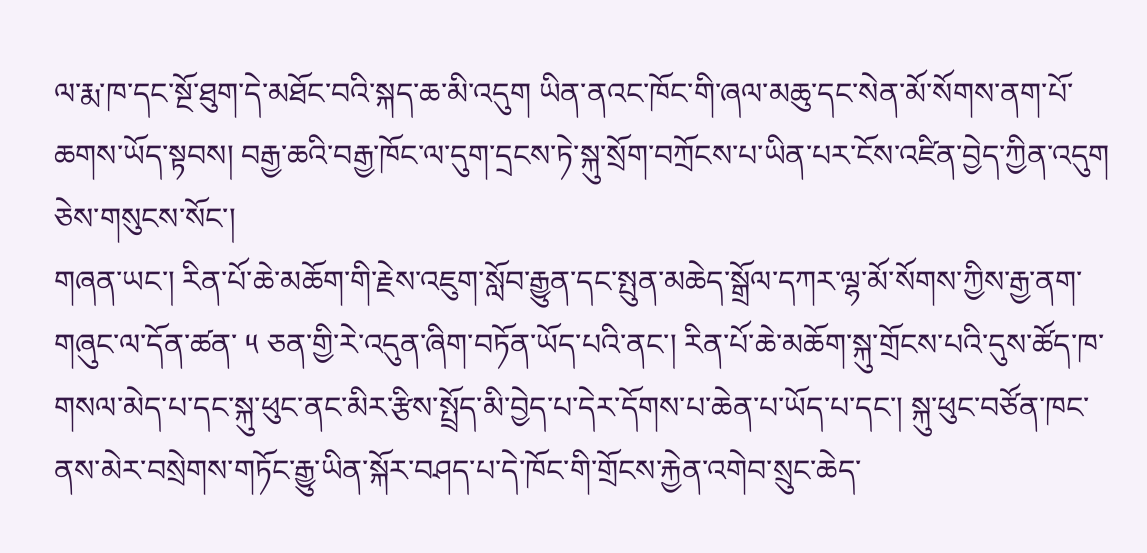ལ་རྨ་ཁ་དང་སྔོ་ཐུག་དེ་མཐོང་བའི་སྐད་ཆ་མི་འདུག ཡིན་ནའང་ཁོང་གི་ཞལ་མཆུ་དང་སེན་མོ་སོགས་ནག་པོ་ཆགས་ཡོད་སྟབས། བརྒྱ་ཆའི་བརྒྱ་ཁོང་ལ་དུག་དྲངས་ཏེ་སྐུ་སྲོག་བཀྲོངས་པ་ཡིན་པར་ངོས་འཛིན་བྱེད་ཀྱིན་འདུག ཅེས་གསུངས་སོང་།
གཞན་ཡང་། རིན་པོ་ཆེ་མཆོག་གི་རྗེས་འཇུག་སློབ་རྒྱུན་དང་སྤུན་མཆེད་སྒྲོལ་དཀར་ལྷ་མོ་སོགས་ཀྱིས་རྒྱ་ནག་གཞུང་ལ་དོན་ཚན་ ༥ ཅན་གྱི་རེ་འདུན་ཞིག་བཏོན་ཡོད་པའི་ནང་། རིན་པོ་ཆེ་མཆོག་སྐུ་གྲོངས་པའི་དུས་ཚོད་ཁ་གསལ་མེད་པ་དང་སྐུ་ཕུང་ནང་མིར་རྩིས་སྤྲོད་མི་བྱེད་པ་དེར་དོགས་པ་ཆེན་པ་ཡོད་པ་དང་། སྐུ་ཕུང་བཙོན་ཁང་ནས་མེར་བསྲེགས་གཏོང་རྒྱུ་ཡིན་སྐོར་བཤད་པ་དེ་ཁོང་གི་གྲོངས་རྐྱེན་འགེབ་སྲུང་ཆེད་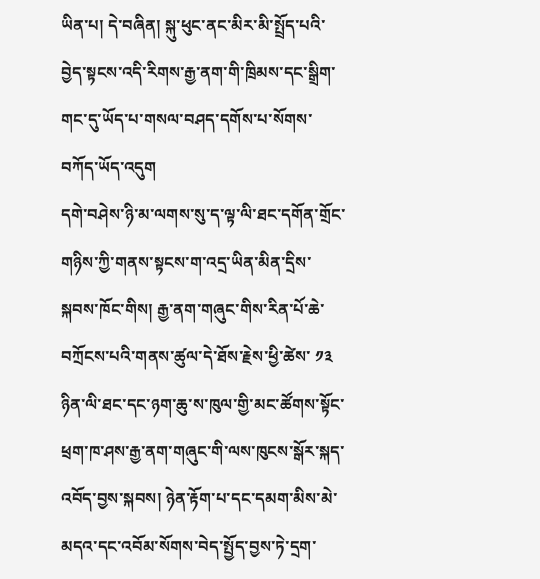ཡིན་པ། དེ་བཞིན། སྐུ་ཕུང་ནང་མིར་མི་སྤྲོད་པའི་བྱེད་སྟངས་འདི་རིགས་རྒྱ་ནག་གི་ཁྲིམས་དང་སྒྲིག་གང་དུ་ཡོད་པ་གསལ་བཤད་དགོས་པ་སོགས་བཀོད་ཡོད་འདུག
དགེ་བཤེས་ཉི་མ་ལགས་སུ་ད་ལྟ་ལི་ཐང་དགོན་གྲོང་གཉིས་ཀྱི་གནས་སྟངས་ག་འདྲ་ཡིན་མིན་དྲིས་སྐབས་ཁོང་གིས། རྒྱ་ནག་གཞུང་གིས་རིན་པོ་ཆེ་བཀྲོངས་པའི་གནས་ཚུལ་དེ་ཐོས་རྗེས་ཕྱི་ཚེས་ ༡༣ ཉིན་ལི་ཐང་དང་ཉག་ཆུ་ས་ཁུལ་གྱི་མང་ཚོགས་སྟོང་ཕྲག་ཁ་ཤས་རྒྱ་ནག་གཞུང་གི་ལས་ཁུངས་སྒོར་སྐད་འབོད་བྱས་སྐབས། ཉེན་རྟོག་པ་དང་དམག་མིས་མེ་མདའ་དང་འབོམ་སོགས་བེད་སྤྱོད་བྱས་ཏེ་དྲག་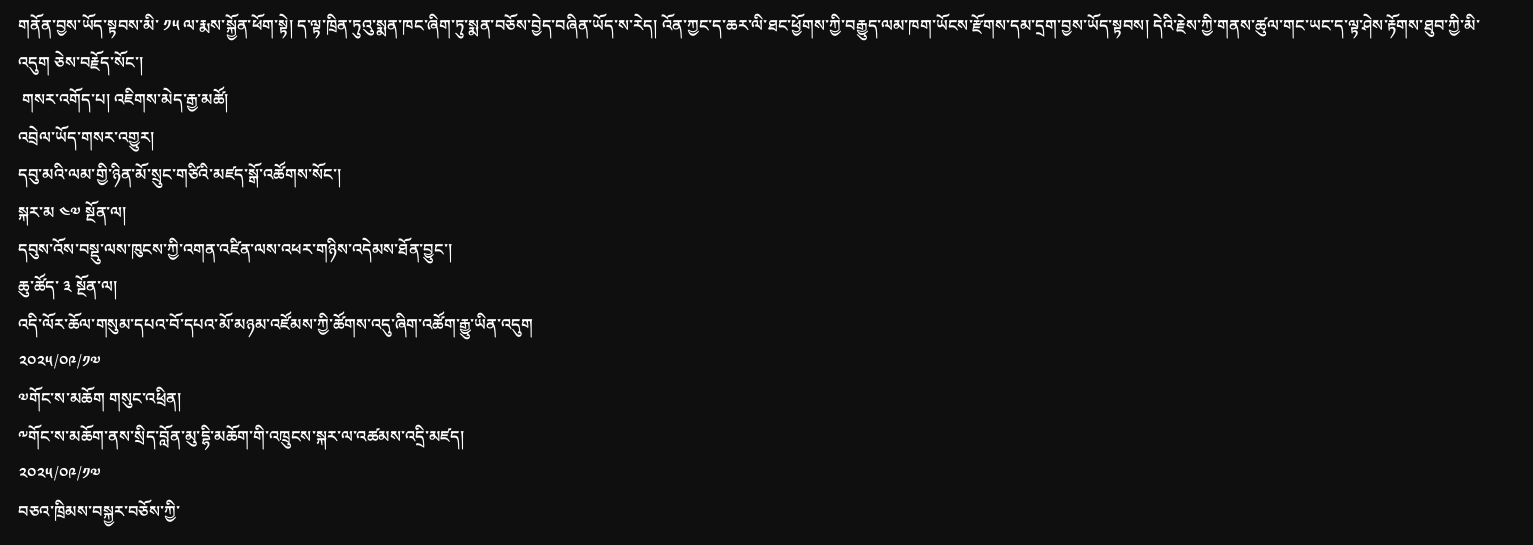གནོན་བྱས་ཡོད་སྟབས་མི་ ༡༥ ལ་རྨས་སྐྱོན་ཕོག་སྟེ། ད་ལྟ་ཁྲིན་ཏུའུ་སྨན་ཁང་ཞིག་ཏུ་སྨན་བཅོས་བྱེད་བཞིན་ཡོད་ས་རེད། འོན་ཀྱང་ད་ཆར་ལི་ཐང་ཕྱོགས་ཀྱི་བརྒྱུད་ལམ་ཁག་ཡོངས་རྫོགས་དམ་དྲག་བྱས་ཡོད་སྟབས། དེའི་རྗེས་ཀྱི་གནས་ཚུལ་གང་ཡང་ད་ལྟ་ཤེས་རྟོགས་ཐུབ་ཀྱི་མི་འདུག ཅེས་བརྗོད་སོང་།
 གསར་འགོད་པ། འཇིགས་མེད་རྒྱ་མཚོ།
འབྲེལ་ཡོད་གསར་འགྱུར།
དབུ་མའི་ལམ་གྱི་ཉིན་མོ་སྲུང་གཙིའི་མཛད་སྒོ་འཚོགས་སོང་།
སྐར་མ ༤༧ སྔོན་ལ།
དབུས་འོས་བསྡུ་ལས་ཁུངས་ཀྱི་འགན་འཛིན་ལས་འཕར་གཉིས་འདེམས་ཐོན་བྱུང་།
ཆུ་ཚོད་ ༣ སྔོན་ལ།
འདི་ལོར་ཆོལ་གསུམ་དཔའ་བོ་དཔའ་མོ་མཉམ་འཛོམས་ཀྱི་ཚོགས་འདུ་ཞིག་འཚོག་རྒྱུ་ཡིན་འདུག
༢༠༢༥/༠༩/༡༧
༧གོང་ས་མཆོག གསུང་འཕྲིན།
༸གོང་ས་མཆོག་ནས་སྲིད་བློན་མུ་དྷི་མཆོག་གི་འཁྲུངས་སྐར་ལ་འཚམས་འདྲི་མཛད།
༢༠༢༥/༠༩/༡༧
བཅའ་ཁྲིམས་བསྐྱར་བཅོས་ཀྱི་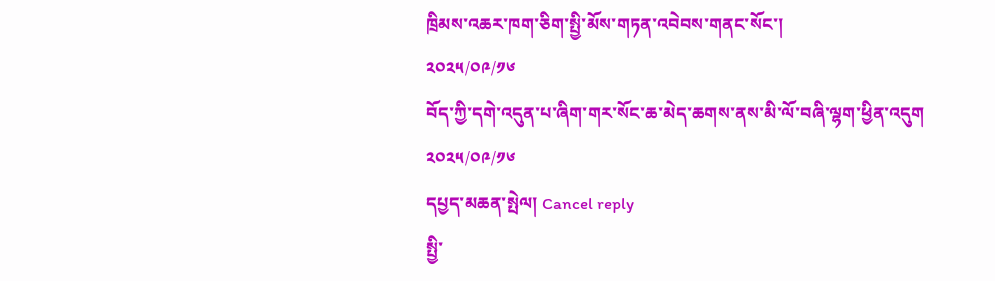ཁྲིམས་འཆར་ཁག་ཅིག་སྤྱི་མོས་གཏན་འབེབས་གནང་སོང་།
༢༠༢༥/༠༩/༡༦
བོད་ཀྱི་དགེ་འདུན་པ་ཞིག་གར་སོང་ཆ་མེད་ཆགས་ནས་མི་ལོ་བཞི་ལྷག་ཕྱིན་འདུག
༢༠༢༥/༠༩/༡༦
དཔྱད་མཆན་སྤེལ། Cancel reply
སྤྱི་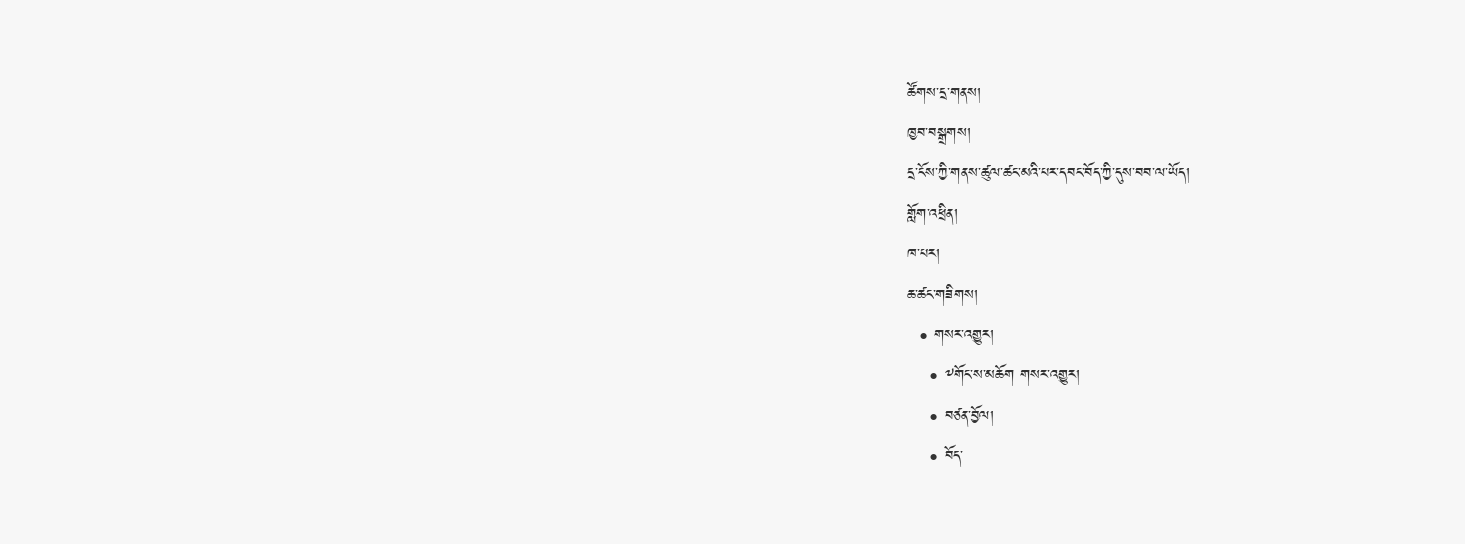ཚོགས་དྲ་གནས།
ཁྱབ་བསྒྲགས།
དྲ་ངོས་ཀྱི་གནས་ཚུལ་ཚང་མའི་པར་དབང་བོད་ཀྱི་དུས་བབ་ལ་ཡོད།
གློག་འཕྲིན།
ཁ་པར།
ཆ་ཚང་གཟིགས།
  • གསར་འགྱུར།
    • ༸གོང་ས་མཆོག གསར་འགྱུར།
    • བཙན་བྱོལ།
    • བོད་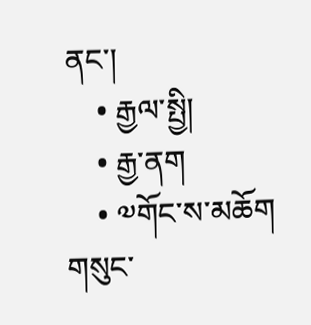ནང་།
    • རྒྱལ་སྤྱི།
    • རྒྱ་ནག
    • ༧གོང་ས་མཆོག གསུང་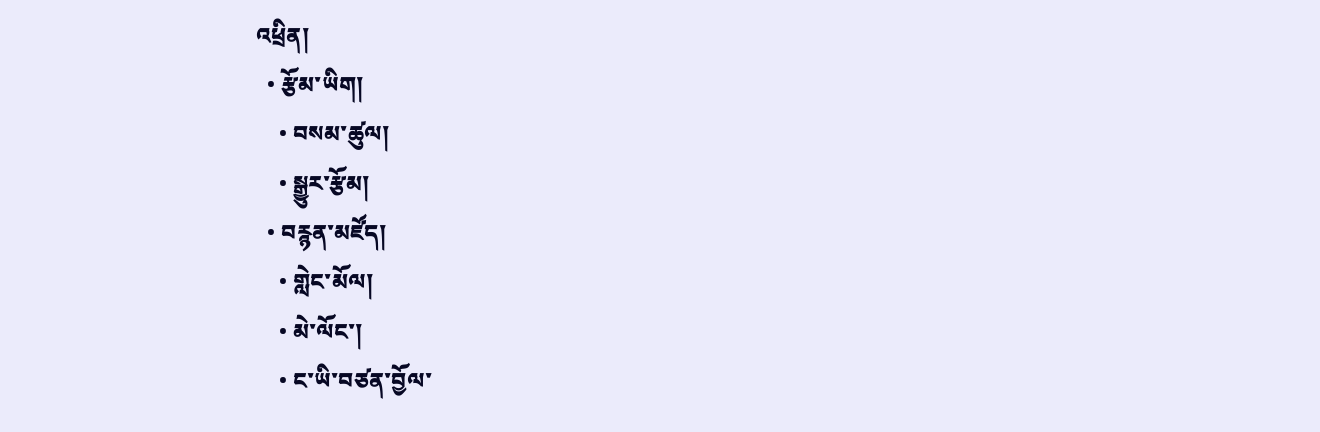འཕྲིན།
  • རྩོམ་ཡིག།
    • བསམ་ཚུལ།
    • སྒྱུར་རྩོམ།
  • བརྙན་མཛོད།
    • གླེང་མོལ།
    • མེ་ལོང་།
    • ང་ཡི་བཙན་བྱོལ་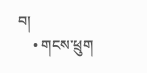བ།
    • གངས་ཕྲུག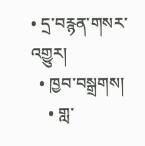• དྲ་བརྙན་གསར་འགྱུར།
  • ཁྱབ་བསྒྲགས།
    • གླ་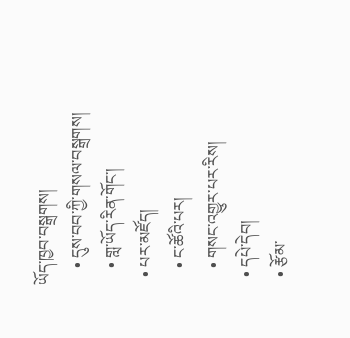ཡོད་ཁྱབ་བསྒྲགས།
    • དུས་བབ་ཀྱི་གསལ་བསྒྲགས།
    • གླ་ཡོད་རིན་གོང་།
  • པར་མཛོད།
    • ང་ཚོའི་པར།
    • གསང་འགྱུར་པར་རིས།
  • དཔེ་དེབ།
  • རྩོམ་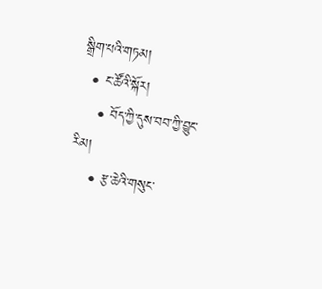སྒྲིག་པའི་གཏམ།
  • ང་ཚོའི་སྐོར།
    • བོད་ཀྱི་དུས་བབ་ཀྱི་བྱུང་རིམ།
    • རྩ་ཆེའི་གསུང་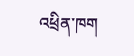འཕྲིན་ཁག